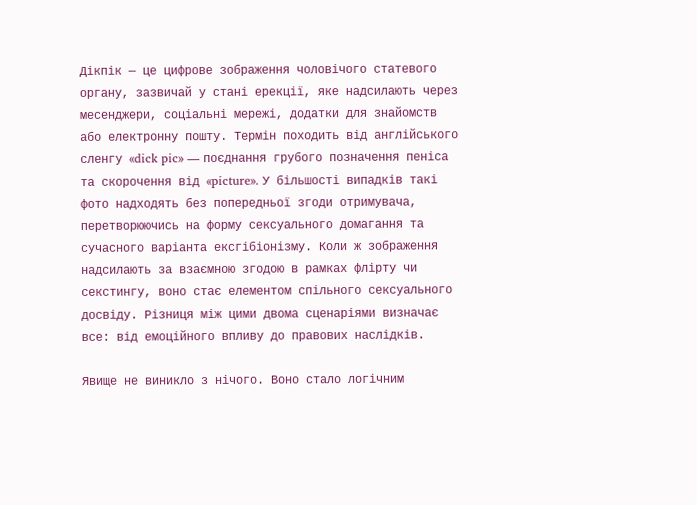Дікпік — це цифрове зображення чоловічого статевого органу, зазвичай у стані ерекції, яке надсилають через месенджери, соціальні мережі, додатки для знайомств або електронну пошту. Термін походить від англійського сленгу «dick pic» — поєднання грубого позначення пеніса та скорочення від «picture». У більшості випадків такі фото надходять без попередньої згоди отримувача, перетворюючись на форму сексуального домагання та сучасного варіанта ексгібіонізму. Коли ж зображення надсилають за взаємною згодою в рамках флірту чи секстингу, воно стає елементом спільного сексуального досвіду. Різниця між цими двома сценаріями визначає все: від емоційного впливу до правових наслідків.

Явище не виникло з нічого. Воно стало логічним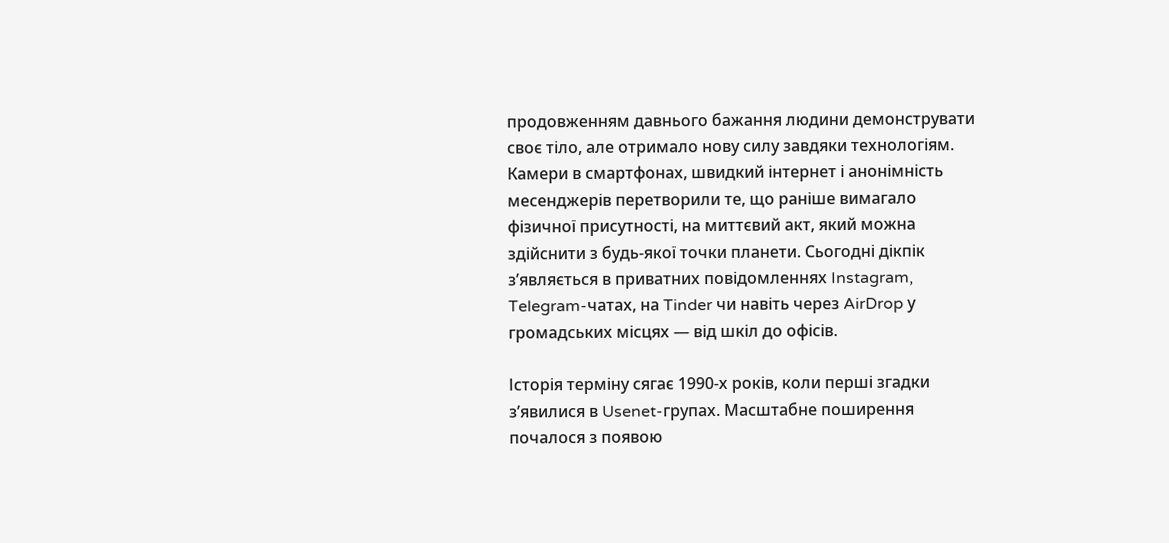продовженням давнього бажання людини демонструвати своє тіло, але отримало нову силу завдяки технологіям. Камери в смартфонах, швидкий інтернет і анонімність месенджерів перетворили те, що раніше вимагало фізичної присутності, на миттєвий акт, який можна здійснити з будь-якої точки планети. Сьогодні дікпік з’являється в приватних повідомленнях Instagram, Telegram-чатах, на Tinder чи навіть через AirDrop у громадських місцях — від шкіл до офісів.

Історія терміну сягає 1990-х років, коли перші згадки з’явилися в Usenet-групах. Масштабне поширення почалося з появою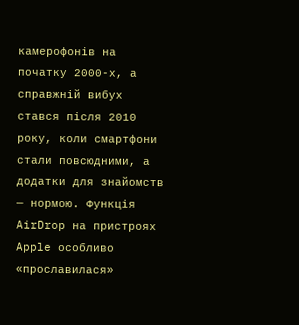камерофонів на початку 2000-х, а справжній вибух стався після 2010 року, коли смартфони стали повсюдними, а додатки для знайомств — нормою. Функція AirDrop на пристроях Apple особливо «прославилася»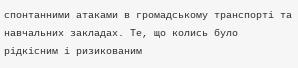спонтанними атаками в громадському транспорті та навчальних закладах. Те, що колись було рідкісним і ризикованим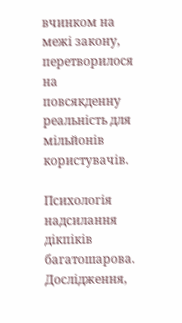вчинком на межі закону, перетворилося на повсякденну реальність для мільйонів користувачів.

Психологія надсилання дікпіків багатошарова. Дослідження,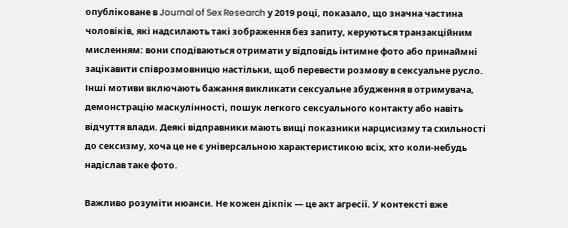опубліковане в Journal of Sex Research у 2019 році, показало, що значна частина чоловіків, які надсилають такі зображення без запиту, керуються транзакційним мисленням: вони сподіваються отримати у відповідь інтимне фото або принаймні зацікавити співрозмовницю настільки, щоб перевести розмову в сексуальне русло. Інші мотиви включають бажання викликати сексуальне збудження в отримувача, демонстрацію маскулінності, пошук легкого сексуального контакту або навіть відчуття влади. Деякі відправники мають вищі показники нарцисизму та схильності до сексизму, хоча це не є універсальною характеристикою всіх, хто коли-небудь надіслав таке фото.

Важливо розуміти нюанси. Не кожен дікпік — це акт агресії. У контексті вже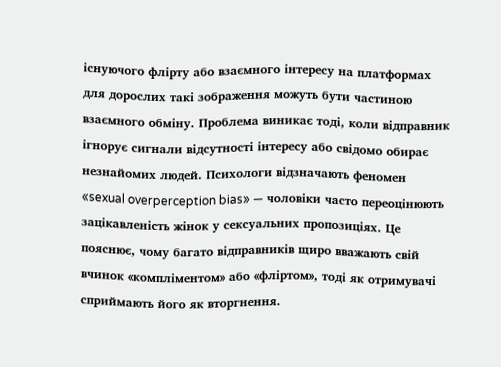існуючого флірту або взаємного інтересу на платформах для дорослих такі зображення можуть бути частиною взаємного обміну. Проблема виникає тоді, коли відправник ігнорує сигнали відсутності інтересу або свідомо обирає незнайомих людей. Психологи відзначають феномен «sexual overperception bias» — чоловіки часто переоцінюють зацікавленість жінок у сексуальних пропозиціях. Це пояснює, чому багато відправників щиро вважають свій вчинок «компліментом» або «фліртом», тоді як отримувачі сприймають його як вторгнення.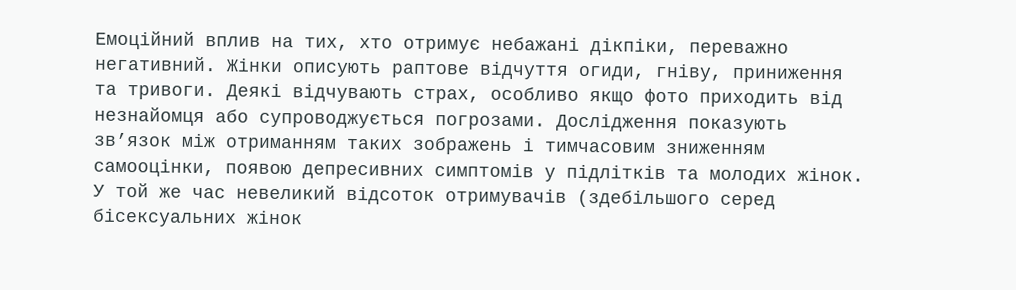Емоційний вплив на тих, хто отримує небажані дікпіки, переважно негативний. Жінки описують раптове відчуття огиди, гніву, приниження та тривоги. Деякі відчувають страх, особливо якщо фото приходить від незнайомця або супроводжується погрозами. Дослідження показують зв’язок між отриманням таких зображень і тимчасовим зниженням самооцінки, появою депресивних симптомів у підлітків та молодих жінок. У той же час невеликий відсоток отримувачів (здебільшого серед бісексуальних жінок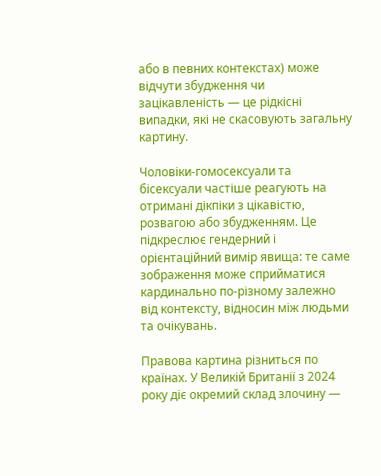або в певних контекстах) може відчути збудження чи зацікавленість — це рідкісні випадки, які не скасовують загальну картину.

Чоловіки-гомосексуали та бісексуали частіше реагують на отримані дікпіки з цікавістю, розвагою або збудженням. Це підкреслює гендерний і орієнтаційний вимір явища: те саме зображення може сприйматися кардинально по-різному залежно від контексту, відносин між людьми та очікувань.

Правова картина різниться по країнах. У Великій Британії з 2024 року діє окремий склад злочину —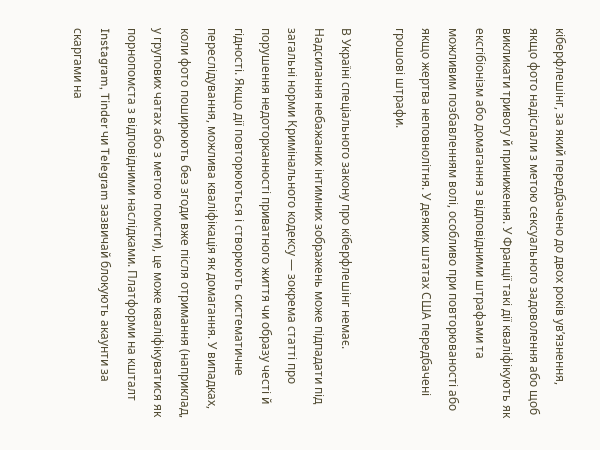кіберфлешінг, за який передбачено до двох років ув’язнення, якщо фото надіслали з метою сексуального задоволення або щоб викликати тривогу й приниження. У Франції такі дії кваліфікують як ексгібіонізм або домагання з відповідними штрафами та можливим позбавленням волі, особливо при повторюваності або якщо жертва неповнолітня. У деяких штатах США передбачені грошові штрафи.

В Україні спеціального закону про кіберфлешінг немає. Надсилання небажаних інтимних зображень може підпадати під загальні норми Кримінального кодексу — зокрема статті про порушення недоторканності приватного життя чи образу честі й гідності. Якщо дії повторюються і створюють систематичне переслідування, можлива кваліфікація як домагання. У випадках, коли фото поширюють без згоди вже після отримання (наприклад, у групових чатах або з метою помсти), це може кваліфікуватися як порнопомста з відповідними наслідками. Платформи на кшталт Instagram, Tinder чи Telegram зазвичай блокують акаунти за скаргами на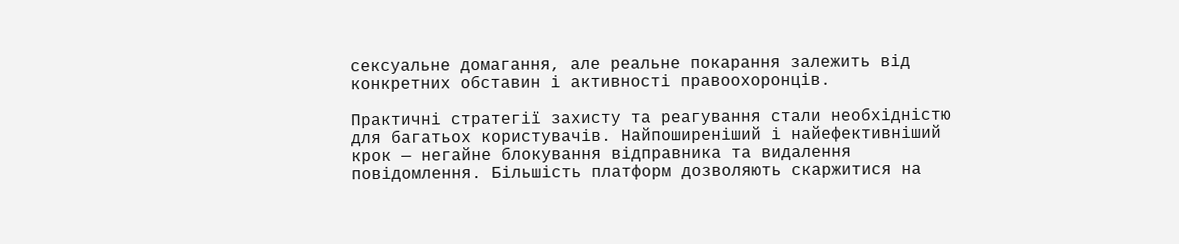сексуальне домагання, але реальне покарання залежить від конкретних обставин і активності правоохоронців.

Практичні стратегії захисту та реагування стали необхідністю для багатьох користувачів. Найпоширеніший і найефективніший крок — негайне блокування відправника та видалення повідомлення. Більшість платформ дозволяють скаржитися на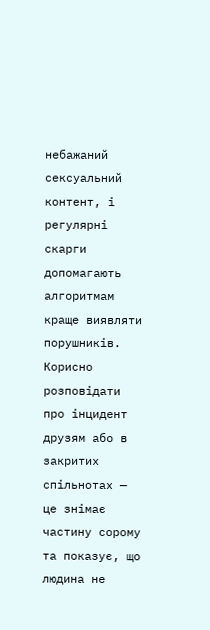небажаний сексуальний контент, і регулярні скарги допомагають алгоритмам краще виявляти порушників. Корисно розповідати про інцидент друзям або в закритих спільнотах — це знімає частину сорому та показує, що людина не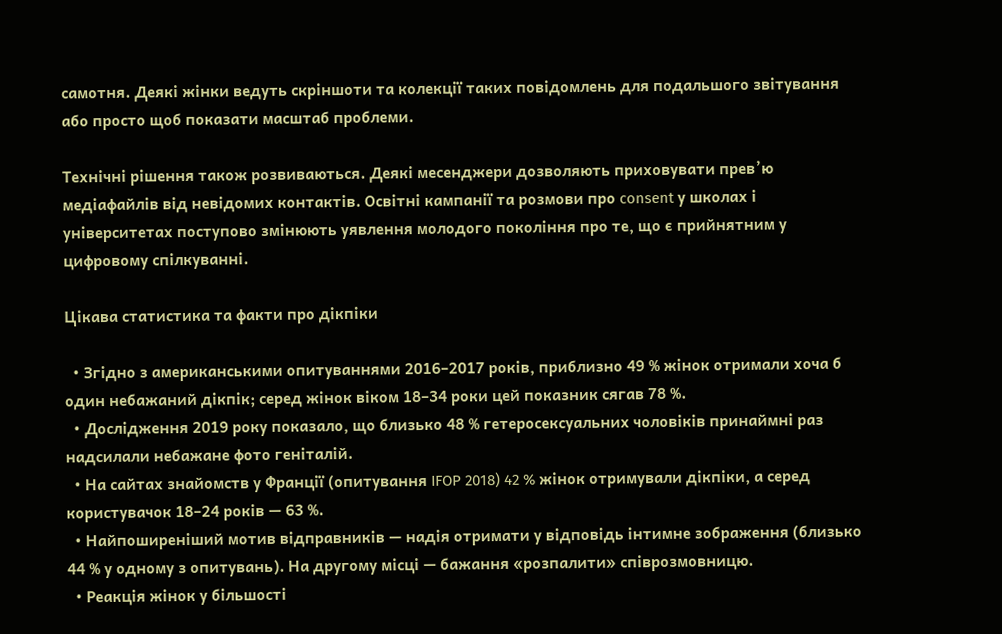самотня. Деякі жінки ведуть скріншоти та колекції таких повідомлень для подальшого звітування або просто щоб показати масштаб проблеми.

Технічні рішення також розвиваються. Деякі месенджери дозволяють приховувати прев’ю медіафайлів від невідомих контактів. Освітні кампанії та розмови про consent у школах і університетах поступово змінюють уявлення молодого покоління про те, що є прийнятним у цифровому спілкуванні.

Цікава статистика та факти про дікпіки

  • Згідно з американськими опитуваннями 2016–2017 років, приблизно 49 % жінок отримали хоча б один небажаний дікпік; серед жінок віком 18–34 роки цей показник сягав 78 %.
  • Дослідження 2019 року показало, що близько 48 % гетеросексуальних чоловіків принаймні раз надсилали небажане фото геніталій.
  • На сайтах знайомств у Франції (опитування IFOP 2018) 42 % жінок отримували дікпіки, а серед користувачок 18–24 років — 63 %.
  • Найпоширеніший мотив відправників — надія отримати у відповідь інтимне зображення (близько 44 % у одному з опитувань). На другому місці — бажання «розпалити» співрозмовницю.
  • Реакція жінок у більшості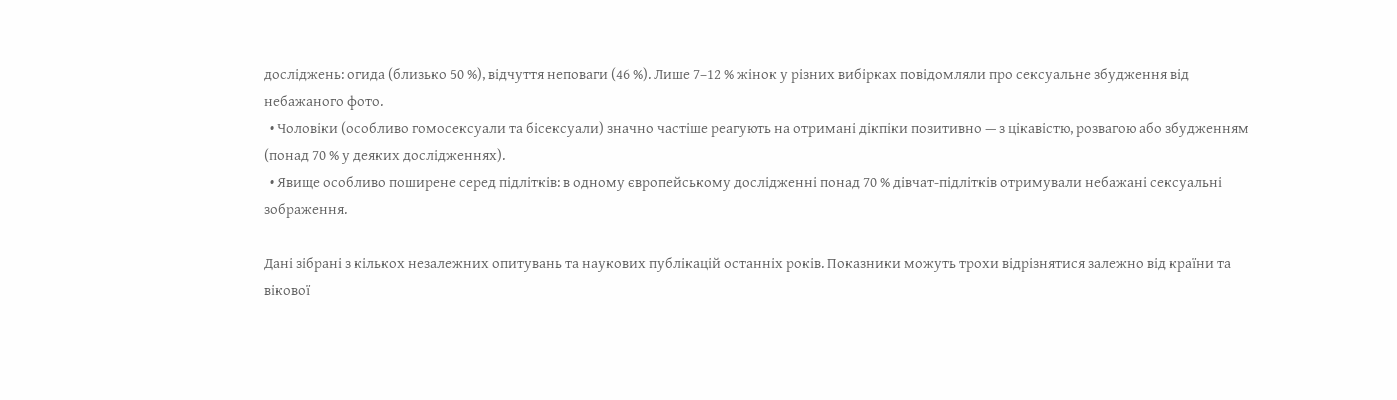досліджень: огида (близько 50 %), відчуття неповаги (46 %). Лише 7–12 % жінок у різних вибірках повідомляли про сексуальне збудження від небажаного фото.
  • Чоловіки (особливо гомосексуали та бісексуали) значно частіше реагують на отримані дікпіки позитивно — з цікавістю, розвагою або збудженням (понад 70 % у деяких дослідженнях).
  • Явище особливо поширене серед підлітків: в одному європейському дослідженні понад 70 % дівчат-підлітків отримували небажані сексуальні зображення.

Дані зібрані з кількох незалежних опитувань та наукових публікацій останніх років. Показники можуть трохи відрізнятися залежно від країни та вікової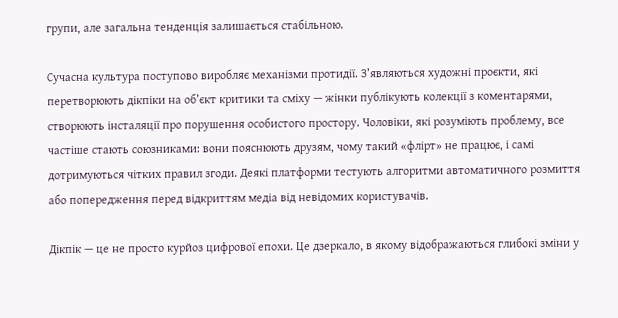групи, але загальна тенденція залишається стабільною.

Сучасна культура поступово виробляє механізми протидії. З’являються художні проєкти, які перетворюють дікпіки на об’єкт критики та сміху — жінки публікують колекції з коментарями, створюють інсталяції про порушення особистого простору. Чоловіки, які розуміють проблему, все частіше стають союзниками: вони пояснюють друзям, чому такий «флірт» не працює, і самі дотримуються чітких правил згоди. Деякі платформи тестують алгоритми автоматичного розмиття або попередження перед відкриттям медіа від невідомих користувачів.

Дікпік — це не просто курйоз цифрової епохи. Це дзеркало, в якому відображаються глибокі зміни у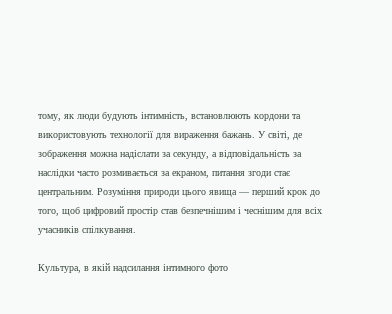тому, як люди будують інтимність, встановлюють кордони та використовують технології для вираження бажань. У світі, де зображення можна надіслати за секунду, а відповідальність за наслідки часто розмивається за екраном, питання згоди стає центральним. Розуміння природи цього явища — перший крок до того, щоб цифровий простір став безпечнішим і чеснішим для всіх учасників спілкування.

Культура, в якій надсилання інтимного фото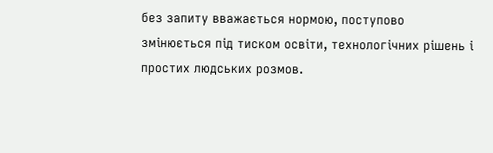без запиту вважається нормою, поступово змінюється під тиском освіти, технологічних рішень і простих людських розмов.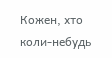Кожен, хто коли-небудь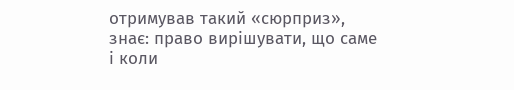отримував такий «сюрприз», знає: право вирішувати, що саме і коли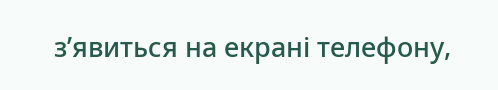з’явиться на екрані телефону,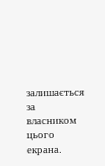залишається за власником цього екрана.